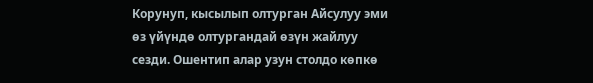Корунуп, кысылып олтурган Айсулуу эми өз үйүндө олтургандай өзүн жайлуу сезди. Ошентип алар узун столдо көпкө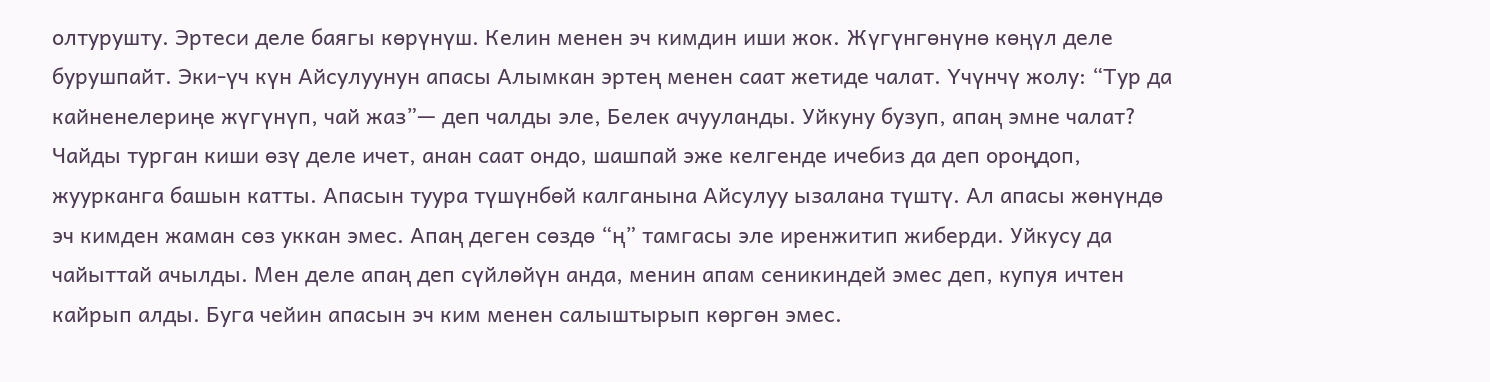олтурушту. Эртеси деле баягы көрүнүш. Келин менен эч кимдин иши жок. Жүгүнгөнүнө көңүл деле бурушпайт. Эки-үч күн Айсулуунун апасы Алымкан эртең менен саат жетиде чалат. Үчүнчү жолу: “Тур да кайненелериңе жүгүнүп, чай жаз”— деп чалды эле, Белек ачууланды. Уйкуну бузуп, апаң эмне чалат? Чайды турган киши өзү деле ичет, анан саат ондо, шашпай эже келгенде ичебиз да деп ороңдоп, жуурканга башын катты. Апасын туура түшүнбөй калганына Айсулуу ызалана түштү. Ал апасы жөнүндө эч кимден жаман сөз уккан эмес. Апаң деген сөздө “ң” тамгасы эле иренжитип жиберди. Уйкусу да чайыттай ачылды. Мен деле апаң деп сүйлөйүн анда, менин апам сеникиндей эмес деп, купуя ичтен кайрып алды. Буга чейин апасын эч ким менен салыштырып көргөн эмес.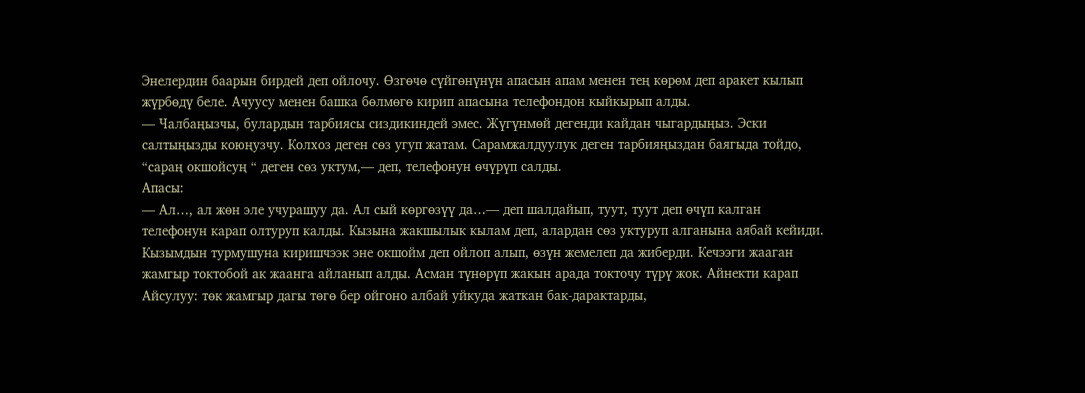Энелердин баарын бирдей деп ойлочу. Өзгөчө сүйгөнүнүн апасын апам менен тең көрөм деп аракет кылып жүрбөдү беле. Ачуусу менен башка бөлмөгө кирип апасына телефондон кыйкырып алды.
— Чалбаңызчы, булардын тарбиясы сиздикиндей эмес. Жүгүнмөй дегенди кайдан чыгардыңыз. Эски салтыңызды коюңузчу. Колхоз деген сөз угуп жатам. Сарамжалдуулук деген тарбияңыздан баягыда тойдо, “сараң окшойсуң “ деген сөз уктум,— деп, телефонун өчүрүп салды.
Апасы:
— Ал…, ал жөн эле учурашуу да. Ал сый көргөзүү да…— деп шалдайып, туут, туут деп өчүп калган телефонун карап олтуруп калды. Кызына жакшылык кылам деп, алардан сөз уктуруп алганына аябай кейиди. Кызымдын турмушуна киришчээк эне окшойм деп ойлоп алып, өзүн жемелеп да жиберди. Кечээги жааган жамгыр токтобой ак жаанга айланып алды. Асман түнөрүп жакын арада токточу түрү жок. Айнекти карап Айсулуу: төк жамгыр дагы төгө бер ойгоно албай уйкуда жаткан бак-дарактарды,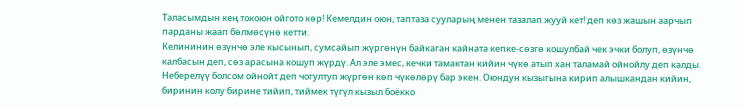Таласымдын кең токоюн ойгото көр! Кемелдин оюн, таптаза сууларың менен тазалап жууй кет! деп көз жашын аарчып парданы жаап бөлмөсүнө кетти.
Келининин өзүнчө эле кысынып, сумсайып жүргөнүн байкаган кайната кепке-сөзгө кошулбай чек эчки болуп, өзүнчө калбасын деп, сөз арасына кошуп жүрдү. Ал эле эмес, кечки тамактан кийин чүкө атып хан таламай ойнойлу деп калды. Неберелүү болсом ойнойт деп чогултуп жүргөн көп чүкөлөрү бар экен. Оюндун кызыгына кирип алышкандан кийин, биринин колу бирине тийип, тиймек түгүл кызыл боёкко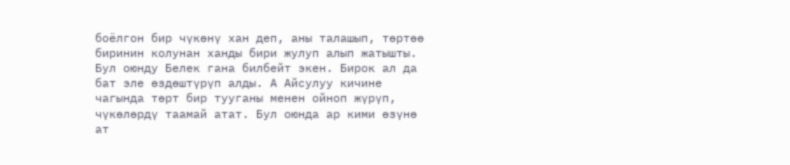боёлгон бир чүкөнү хан деп, аны талашып, төртөө биринин колунан ханды бири жулуп алып жатышты. Бул оюнду Белек гана билбейт экен. Бирок ал да бат эле өздөштүрүп алды. А Айсулуу кичине чагында төрт бир тууганы менен ойноп жүрүп, чүкөлөрдү таамай атат. Бул оюнда ар кими өзүнө ат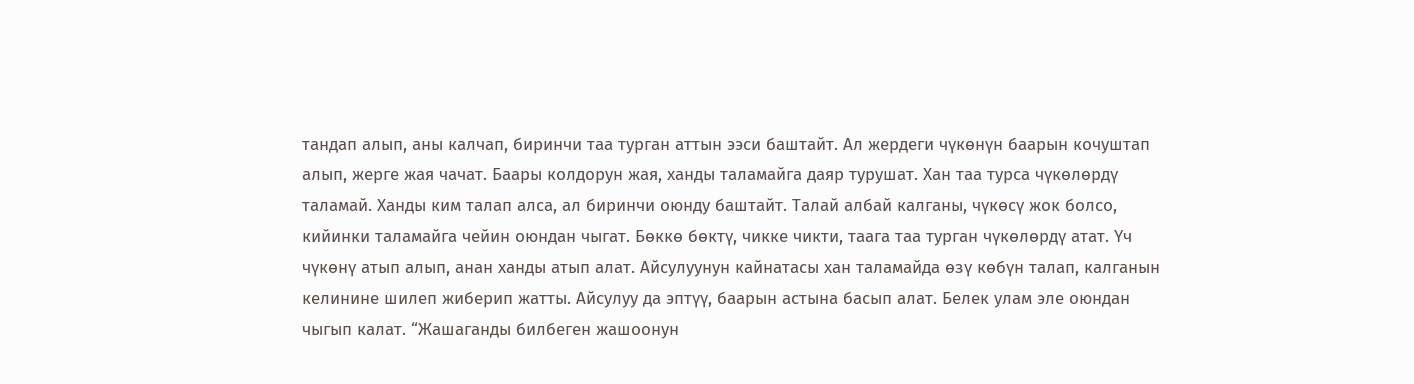тандап алып, аны калчап, биринчи таа турган аттын ээси баштайт. Ал жердеги чүкөнүн баарын кочуштап алып, жерге жая чачат. Баары колдорун жая, ханды таламайга даяр турушат. Хан таа турса чүкөлөрдү таламай. Ханды ким талап алса, ал биринчи оюнду баштайт. Талай албай калганы, чүкөсү жок болсо, кийинки таламайга чейин оюндан чыгат. Бөккө бөктү, чикке чикти, таага таа турган чүкөлөрдү атат. Үч чүкөнү атып алып, анан ханды атып алат. Айсулуунун кайнатасы хан таламайда өзү көбүн талап, калганын келинине шилеп жиберип жатты. Айсулуу да эптүү, баарын астына басып алат. Белек улам эле оюндан чыгып калат. “Жашаганды билбеген жашоонун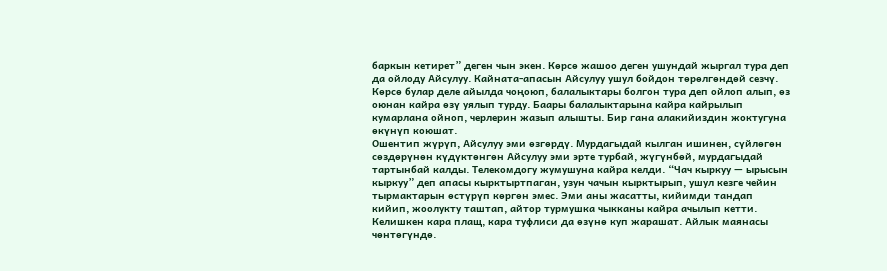баркын кетирет” деген чын экен. Көрсө жашоо деген ушундай жыргал тура деп да ойлоду Айсулуу. Кайната-апасын Айсулуу ушул бойдон төрөлгөндөй сезчү. Көрсө булар деле айылда чоңоюп, балалыктары болгон тура деп ойлоп алып, өз оюнан кайра өзү уялып турду. Баары балалыктарына кайра кайрылып кумарлана ойноп, черлерин жазып алышты. Бир гана алакийиздин жоктугуна өкүнүп коюшат.
Ошентип жүрүп, Айсулуу эми өзгөрдү. Мурдагыдай кылган ишинен, сүйлөгөн сөздөрүнөн күдүктөнгөн Айсулуу эми эрте турбай, жүгүнбөй, мурдагыдай тартынбай калды. Телекомдогу жумушуна кайра келди. “Чач кыркуу — ырысын кыркуу” деп апасы кырктыртпаган, узун чачын кырктырып, ушул кезге чейин тырмактарын өстүрүп көргөн эмес. Эми аны жасатты, кийимди тандап кийип, жоолукту таштап, айтор турмушка чыкканы кайра ачылып кетти. Келишкен кара плащ, кара туфлиси да өзүнө куп жарашат. Айлык маянасы чөнтөгүндө.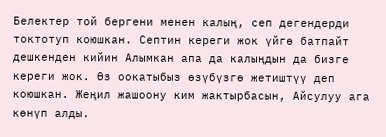Белектер той бергени менен калың, сеп дегендерди токтотуп коюшкан. Септин кереги жок үйгө батпайт дешкенден кийин Алымкан апа да калыңдын да бизге кереги жок. Өз оокатыбыз өзүбүзгө жетиштүү деп коюшкан. Жеңил жашоону ким жактырбасын, Айсулуу ага көнүп алды.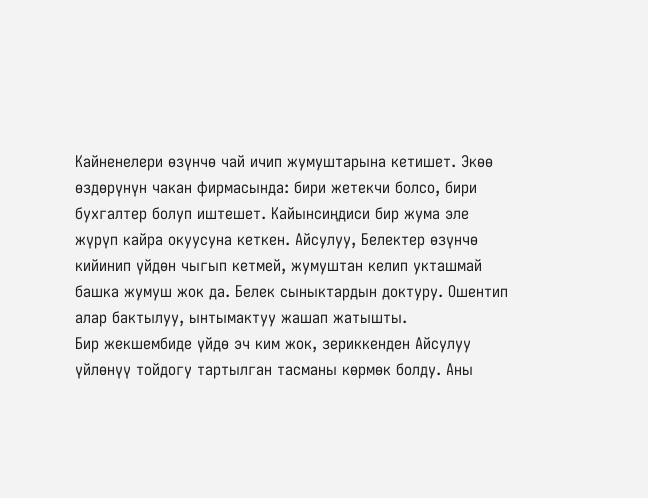Кайненелери өзүнчө чай ичип жумуштарына кетишет. Экөө өздөрүнүн чакан фирмасында: бири жетекчи болсо, бири бухгалтер болуп иштешет. Кайынсиңдиси бир жума эле жүрүп кайра окуусуна кеткен. Айсулуу, Белектер өзүнчө кийинип үйдөн чыгып кетмей, жумуштан келип укташмай башка жумуш жок да. Белек сыныктардын доктуру. Ошентип алар бактылуу, ынтымактуу жашап жатышты.
Бир жекшембиде үйдө эч ким жок, зериккенден Айсулуу үйлөнүү тойдогу тартылган тасманы көрмөк болду. Аны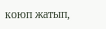коюп жатып,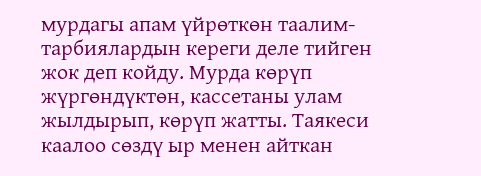мурдагы апам үйрөткөн таалим-тарбиялардын кереги деле тийген жок деп койду. Мурда көрүп жүргөндүктөн, кассетаны улам жылдырып, көрүп жатты. Таякеси каалоо сөздү ыр менен айткан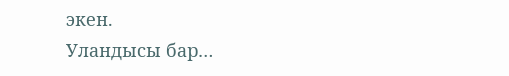экен.
Уландысы бар…